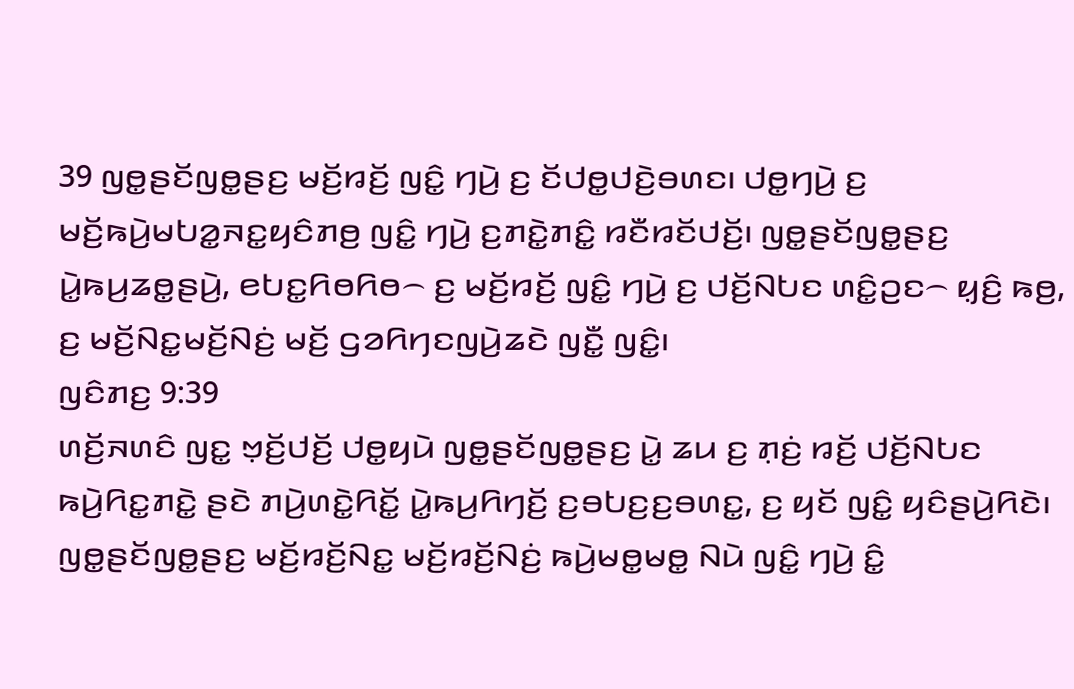39 ꤜꤥ꤭ꤔꤢꤩꤜꤥ꤭ꤔꤢ꤬ ꤗꤢꤩ꤬ꤙꤢꤩ꤬ ꤜꤢꤨ꤭ ꤚꤣꤧ꤬ ꤢ꤬ ꤢꤩꤓꤥ꤭ꤓꤢꤧ꤬ꤋꤛꤢ꤯ ꤓꤥ꤭ꤚꤣꤧ꤬ ꤢ꤬ ꤗꤢꤩ꤬ꤒꤣꤧ꤬ꤗꤝꤤ꤭ꤏꤢ꤭ꤟꤢꤨꤊꤥ꤬ ꤜꤢꤨ꤭ ꤚꤣꤧ꤬ ꤢ꤬ꤊꤢꤧ꤭ꤊꤢꤨ꤭ ꤙꤢꤪꤙꤢꤩꤓꤢꤩ꤬꤯ ꤜꤥ꤭ꤔꤢꤩꤜꤥ꤭ꤔꤢ꤬ ꤣꤧ꤭ꤒꤣ꤬ꤘꤥ꤭ꤔꤣꤧ꤬, ꤕꤝꤢ꤭ꤖꤥꤖꤥ꤮ ꤢ꤬ ꤗꤢꤩ꤬ꤙꤢꤩ꤬ ꤜꤢꤨ꤭ ꤚꤣꤧ꤬ ꤢ꤬ ꤓꤢꤩ꤬ꤡꤝꤢ ꤛꤢꤨ꤭ꤑꤢ꤮ ꤟ꤫ꤢꤨ꤬ ꤒꤥ꤬, ꤢ꤬ ꤗꤢꤩ꤬ꤡꤢ꤭ꤗꤢꤩ꤬ꤡꤢꤦ꤬ ꤗꤢꤩ꤬ ꤞꤤꤖꤚꤢꤜꤣꤧ꤬ꤘꤢꤧ ꤜꤢꤪ꤭ ꤜꤢꤨ꤭꤯
ꤜꤢꤨꤊꤢ꤬ 9:39
ꤛꤢꤩ꤬ꤏꤛꤢꤨ ꤜꤢ꤭ ꤠ꤫ꤢꤩ꤬ꤓꤢꤩ꤬ ꤓꤥ꤭ꤟꤣꤧ ꤜꤥ꤭ꤔꤢꤩꤜꤥ꤭ꤔꤢ꤬ ꤣꤧ꤭ ꤘꤣ ꤢ꤬ ꤊ꤫ꤢꤦ꤬ ꤙꤢꤩ꤬ ꤓꤢꤩ꤬ꤡꤝꤢ ꤒꤣꤧ꤬ꤖꤢ꤭ꤊꤢꤧ꤭ ꤔꤢꤧ ꤊꤣꤧ꤬ꤛꤢꤧ꤭ꤖꤢꤩ꤭ ꤣꤧ꤭ꤒꤣ꤬ꤖꤚꤢꤩ꤬ ꤢ꤬ꤋꤝꤢ꤬ꤢ꤬ꤋꤛꤢ꤭, ꤢ꤬ ꤟꤢꤩ ꤜꤢꤨ꤭ ꤟꤢꤨꤔꤣꤧ꤬ꤖꤢꤧ꤯ ꤜꤥ꤭ꤔꤢꤩꤜꤥ꤭ꤔꤢ꤬ ꤗꤢꤩ꤬ꤙꤢꤩ꤬ꤡꤢ꤭ ꤗꤢꤩ꤬ꤙꤢꤩ꤬ꤡꤢꤦ꤬ ꤒꤣꤧ꤬ꤗꤥ꤭ꤗꤥ꤭ ꤡꤣꤧ ꤜꤢꤨ꤭ ꤚꤣꤧ꤬ ꤢꤨ꤭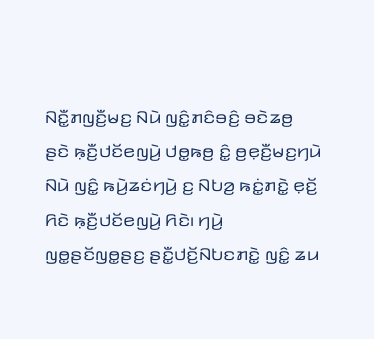ꤡꤢꤪ꤭ꤊꤜꤢꤪ꤬ꤗꤢ꤬ ꤡꤣꤧ ꤜꤢꤨ꤭ꤊꤢꤨꤋꤢꤨ꤬ ꤋꤢꤧꤘꤥ꤬ ꤔꤢꤧ ꤒ꤫ꤢꤪ꤬ꤓꤢꤩꤕꤜꤣꤧ꤬ ꤓꤥ꤭ꤒꤥ꤬ ꤢꤨ꤭ ꤥ꤬ꤕ꤫ꤢꤪ꤬ꤗꤢ꤬ꤚꤣꤧ ꤡꤣꤧ ꤜꤢꤨ꤭ ꤒꤣꤧ꤬ꤘꤢꤦꤚꤣꤧ꤬ ꤢ꤬ ꤡꤝꤤ꤬ ꤒꤢꤦ꤭ꤊꤢꤧ꤭ ꤕ꤫ꤢꤩ꤬ ꤖꤢꤧ ꤒ꤫ꤢꤪ꤬ꤓꤢꤩꤕꤜꤣꤧ꤬ ꤖꤢꤧ꤯ ꤚꤣꤧ꤬ ꤜꤥ꤭ꤔꤢꤩꤜꤥ꤭ꤔꤢ꤬ ꤔꤢꤪ꤭ꤓꤢꤩ꤬ꤡꤝꤢꤊꤢꤧ꤭ ꤜꤢꤨ꤭ ꤘꤣ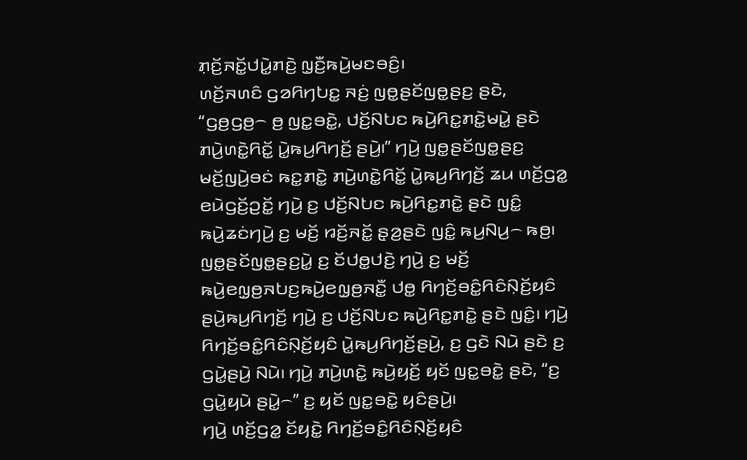ꤊ꤫ꤢꤩ꤬ꤏꤢꤩ꤭ꤓꤣꤧ꤭ꤊꤢꤧ꤬ ꤜ꤫ꤢꤪ꤬ꤒꤣꤧ꤬ꤗꤢꤋꤢꤨ꤬꤯
ꤛꤢꤩ꤬ꤏꤛꤢꤨ ꤞꤤꤖꤚꤝꤢ꤭ ꤏꤢꤦ꤬ ꤜꤥ꤭ꤔꤢꤩꤜꤥ꤭ꤔꤢ꤬ ꤔꤢꤧ, “ꤞꤥ꤬ꤞꤥ꤬꤮ ꤥ꤬ ꤜꤢ꤭ꤋꤢꤧ꤭, ꤓꤢꤩ꤬ꤡꤝꤢ ꤒꤣꤧ꤬ꤖꤢ꤭ꤊꤢꤧ꤭ꤗꤣꤧ꤭ ꤔꤢꤧ ꤊꤣꤧ꤬ꤛꤢꤧ꤭ꤖꤢꤩ꤭ ꤣꤧ꤭ꤒꤣ꤬ꤖꤚꤢꤩ꤬ ꤔꤣꤧ꤬꤯” ꤚꤣꤧ꤬ ꤜꤥ꤭ꤔꤢꤩꤜꤥ꤭ꤔꤢ꤬ ꤗꤢꤩ꤬ꤜꤣꤧ꤬ꤋꤢꤦ ꤒꤢ꤭ꤊꤢꤧ꤭ ꤊꤣꤧ꤬ꤛꤢꤧ꤭ꤖꤢꤩ꤭ ꤣꤧ꤭ꤒꤣ꤬ꤖꤚꤢꤩ꤬ ꤘꤣ ꤛꤢꤩ꤬ꤞꤤ꤭ ꤕꤣꤧꤞꤢꤩ꤬ꤑꤢꤩ꤭ ꤚꤣꤧ꤬ ꤢ꤬ ꤓꤢꤩ꤬ꤡꤝꤢ ꤒꤣꤧ꤬ꤖꤢ꤭ꤊꤢꤧ꤭ ꤔꤢꤧ ꤜꤢꤨ꤭ ꤒꤣꤧ꤬ꤘꤢꤦꤚꤣꤧ꤬ ꤢ꤬ ꤗꤢꤩ꤬ ꤙꤢꤩ꤬ꤏꤢꤩ꤭ ꤔ꤫ꤤ꤬ꤔꤢꤧ ꤜꤢꤨ꤭ ꤒꤣ꤬ꤡꤣ꤬꤮ ꤒꤥ꤬꤯
ꤜꤥ꤭ꤔꤢꤩꤜꤥ꤭ꤔꤢ꤬ꤣꤧ꤭ ꤢ꤬ ꤢꤩꤓꤥ꤭ꤓꤢꤧ꤬ ꤚꤣꤧ꤬ ꤢ꤬ ꤗꤢꤩ꤬ ꤒꤣꤧ꤬ꤕꤜ꤫ꤥ꤬ꤏꤝꤢ꤬ꤒꤣꤧ꤬ꤕꤜ꤫ꤥ꤬ꤏꤢꤪ꤭ ꤓꤥ꤭ ꤖꤚꤢꤩ꤬ꤋꤢꤨ꤭ꤖꤢꤨꤡ꤫ꤢꤩ꤬ꤟꤢꤨ ꤔꤣꤧ꤬ꤒꤣ꤬ꤖꤚꤢꤩ꤬ ꤚꤣꤧ꤬ ꤢ꤬ ꤓꤢꤩ꤬ꤡꤝꤢ ꤒꤣꤧ꤬ꤖꤢ꤭ꤊꤢꤧ꤭ ꤔꤢꤧ ꤜꤢꤨ꤭꤯ ꤚꤣꤧ꤬ ꤖꤚꤢꤩ꤬ꤋꤢꤨ꤭ꤖꤢꤨꤡ꤫ꤢꤩ꤬ꤟꤢꤨ ꤣꤧ꤭ꤒꤣ꤬ꤖꤚꤢꤩ꤬ꤔꤣꤧ꤬, ꤢ꤬ ꤞꤢꤧ ꤡꤣꤧ ꤔꤢꤧ ꤢ꤬ ꤞꤣꤧ꤭ꤔꤣꤧ꤬ ꤡꤣꤧ꤯ ꤚꤣꤧ꤬ ꤊꤣꤧ꤬ꤛꤢꤧ꤭ ꤒꤣꤧ꤬ꤟꤢꤩ꤬ ꤟꤢꤩ ꤜꤢ꤭ꤋꤢꤧ꤭ ꤔꤢꤧ, “ꤢ꤬ ꤞꤣꤧ꤭ꤟꤣꤧ ꤔꤣꤧ꤭꤮” ꤢ꤬ ꤟꤢꤩ ꤜꤢ꤭ꤋꤢꤧ꤭ ꤟꤢꤨꤔꤣꤧ꤬꤯
ꤚꤣꤧ꤬ ꤛꤢꤩ꤬ꤞꤤ꤭ ꤢꤩꤟꤢꤧ꤭ ꤖꤚꤢꤩ꤬ꤋꤢꤨ꤭ꤖꤢꤨꤡ꤫ꤢꤩ꤬ꤟꤢꤨ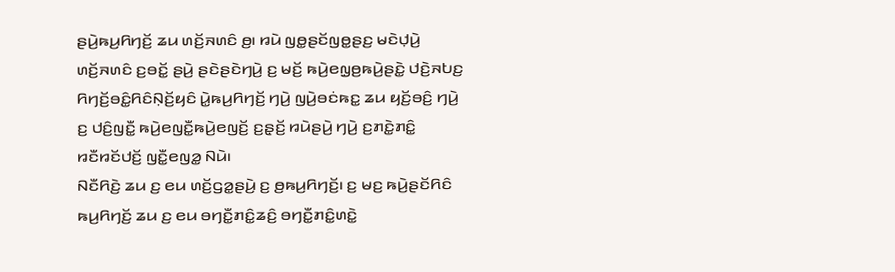ꤔꤣꤧ꤬ꤒꤣ꤬ꤖꤚꤢꤩ꤬ ꤘꤣ ꤛꤢꤩ꤬ꤏꤛꤢꤨ ꤥ꤬꤯ ꤙꤣꤧ ꤜꤥ꤭ꤔꤢꤩꤜꤥ꤭ꤔꤢ꤬ ꤗꤢꤧꤓ꤫ꤣꤧ꤬ ꤛꤢꤩ꤬ꤏꤛꤢꤨ ꤢ꤬ꤋꤢꤩ꤭ ꤔꤣꤧ꤬ ꤔꤢꤧꤔꤢꤧꤚꤣꤧ꤬ ꤢ꤬ ꤗꤢꤩ꤬ ꤒꤣꤧ꤬ꤕꤜ꤫ꤥ꤬ꤒꤣꤧ꤬ꤔꤢꤧ꤭ ꤓꤢꤧ꤬ꤏꤝꤢ꤬ ꤖꤚꤢꤩ꤬ꤋꤢꤨ꤭ꤖꤢꤨꤡ꤫ꤢꤩ꤬ꤟꤢꤨ ꤣꤧ꤭ꤒꤣ꤬ꤖꤚꤢꤩ꤬ ꤚꤣꤧ꤬ ꤜꤣꤧ꤬ꤋꤢꤦꤒꤢ꤭ ꤘꤣ ꤟꤢꤩ꤬ꤋꤢꤨ꤬ ꤚꤣꤧ꤬ ꤢ꤬ ꤓꤢꤨ꤬ꤜꤢꤪ꤭ ꤒꤣꤧ꤬ꤕꤜꤢꤪ꤭ꤒꤣꤧ꤬ꤕꤜꤢꤩ꤬ ꤢ꤬ꤔ꤫ꤢꤩ꤬ ꤙꤣꤧꤔꤣꤧ꤬ ꤚꤣꤧ꤬ ꤢ꤬ꤊꤢꤧ꤭ꤊꤢꤨ꤭ ꤙꤢꤪꤙꤢꤩꤓꤢꤩ꤬ ꤜꤢꤪ꤭ꤕꤜꤤ꤭ ꤡꤣꤧ꤯
ꤡꤢꤪꤖꤢꤧ꤬ ꤘꤣ ꤢ꤬ ꤕꤣ ꤛꤢꤩ꤬ꤞꤤ꤭ꤔꤣꤧ꤬ ꤢ꤬ ꤥ꤬ꤒꤣ꤬ꤖꤚꤢꤩ꤬꤯ ꤢ꤬ ꤗꤢ꤬ ꤒꤣꤧ꤬ꤔꤢꤩꤖꤢꤨ ꤒꤣ꤬ꤖꤚꤢꤩ꤬ ꤘꤣ ꤢ꤬ ꤕꤣ ꤋꤚꤢꤪ꤭ꤊꤢꤨ꤭ꤘꤢꤨ꤬ ꤋꤚꤢꤪ꤭ꤊꤢꤨ꤭ꤛꤢꤧ꤭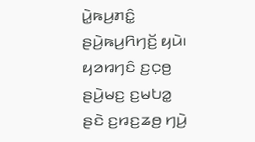ꤣꤧ꤭ꤒꤣ꤬ꤊꤢꤨ꤭ ꤔꤣꤧ꤬ꤒꤣ꤬ꤖꤚꤢꤩ꤬ ꤟꤣꤧ꤯ ꤟꤤꤙꤚꤢꤨ ꤢ꤬ꤍ꤫ꤥ꤬ ꤔꤣꤧ꤬ꤗꤢ꤬ ꤢ꤬ꤗꤝꤤ꤭ ꤔꤢꤧ ꤢ꤬ꤙꤢ꤬ꤘꤥ꤬ ꤚꤣꤧ꤬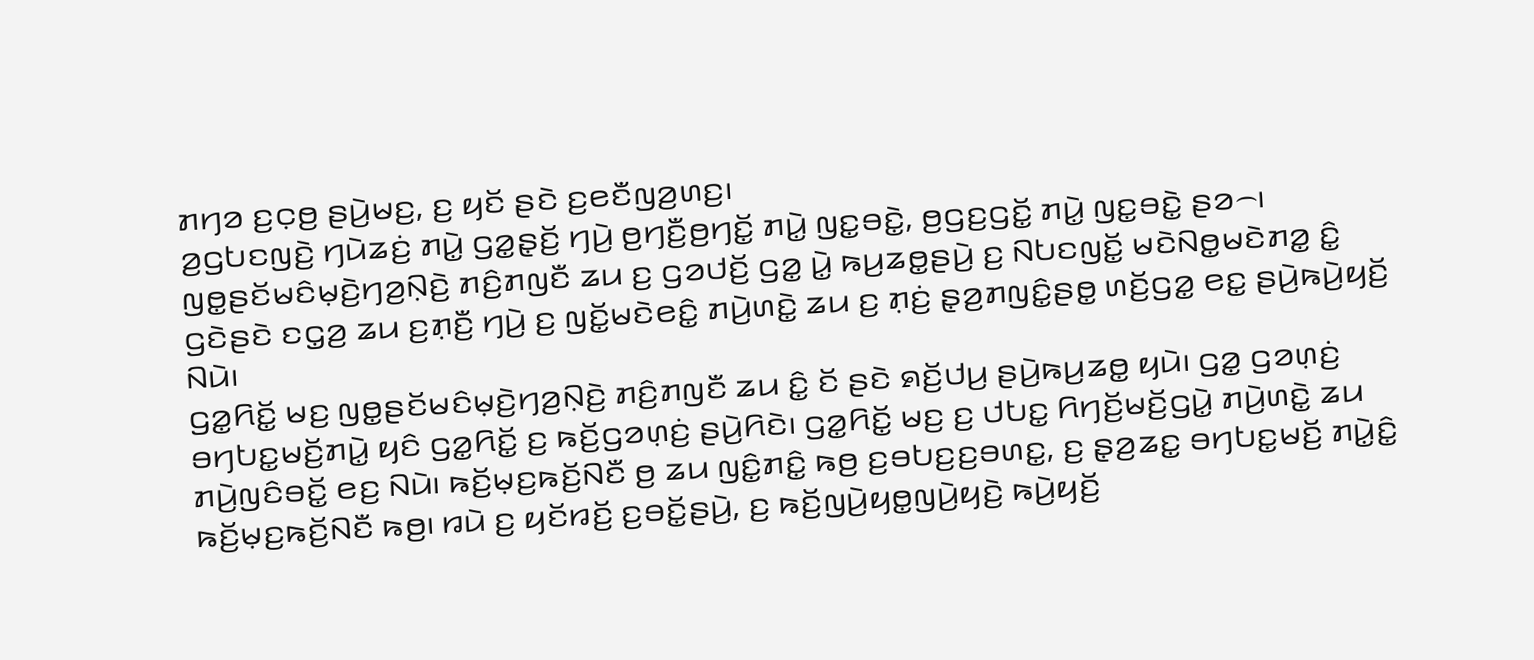ꤊꤚꤤ ꤢ꤬ꤍ꤫ꤥ꤬ ꤔꤣꤧ꤬ꤗꤢ꤬, ꤢ꤬ ꤟꤢꤩ ꤔꤢꤧ ꤢ꤬ꤕꤢꤪꤜꤤ꤬ꤛꤢ꤬꤯
ꤤ꤬ꤞꤝꤢꤜꤢꤧ꤬ ꤚꤣꤧꤘꤢꤦ꤬ ꤊꤣꤧ꤭ ꤞꤤ꤭ꤔ꤫ꤢꤩ꤬ ꤚꤣꤧ꤬ ꤥ꤬ꤚꤢꤪ꤬ꤥ꤬ꤚꤢꤩ꤭ ꤊꤣꤧ꤭ ꤜꤢ꤭ꤋꤢꤧ꤭, ꤥ꤬ꤞꤢ꤬ꤞꤢꤩ꤭ ꤊꤣꤧ꤭ ꤜꤢ꤭ꤋꤢꤧ꤭ ꤔꤤ꤮꤯ ꤜꤥ꤭ꤔꤢꤩꤗꤢꤨꤗ꤫ꤢꤧ꤬ꤚꤤ꤬ꤡ꤫ꤢꤧ꤬ ꤊꤢꤨ꤬ꤊꤜꤢꤪ ꤘꤣ ꤢ꤬ ꤞꤤꤓꤢꤩ꤬ ꤞꤤ꤭ ꤣꤧ꤭ ꤒꤣ꤬ꤘꤥ꤭ꤔꤣꤧ꤬ ꤢ꤬ ꤡꤝꤢꤜꤢꤩ꤭ ꤗꤢꤧꤡꤥ꤭ꤗꤢꤧꤊꤤ꤭ ꤢꤨ꤭ ꤞꤢꤧꤔꤢꤧ ꤢꤞ꤫ꤤ꤬ ꤘꤣ ꤢ꤬ꤊ꤫ꤢꤪ꤬ ꤚꤣꤧ꤬ ꤢ꤬ ꤜꤢꤩ꤭ꤗꤢꤧꤕꤢꤨ꤭ ꤊꤣꤧ꤬ꤛꤢꤧ꤭ ꤘꤣ ꤢ꤬ ꤊ꤫ꤢꤦ꤬ ꤔ꤫ꤤ꤬ꤊꤜꤢꤨ꤭ꤔꤥ꤭ ꤛꤢꤩ꤬ꤞꤤ꤭ ꤕꤢ꤭ ꤔꤣꤧ꤬ꤒꤣꤧ꤬ꤟꤢꤩ꤬ ꤡꤣꤧ꤯
ꤞꤤ꤭ꤖꤢꤩ꤭ ꤗꤢ꤬ ꤜꤥ꤭ꤔꤢꤩꤗꤢꤨꤗ꤫ꤢꤧ꤬ꤚꤤ꤬ꤡ꤫ꤢꤧ꤬ ꤊꤢꤨ꤬ꤊꤜꤢꤪ ꤘꤣ ꤢꤨ꤭ ꤢꤩ ꤔꤢꤧ ꤎꤢꤩ꤬ꤓꤣ꤬ ꤔꤣꤧ꤬ꤒꤣ꤬ꤘꤥ꤭ ꤟꤣꤧ꤯ ꤞꤤ꤭ ꤞꤤꤛ꤫ꤢꤦ꤬ ꤋꤚꤝꤢ꤭ꤗꤢꤩ꤬ꤊꤣꤧ꤭ ꤟꤢꤨ ꤞꤤ꤭ꤖꤢꤩ꤭ ꤢ꤬ ꤒꤢꤩ꤬ꤞꤤꤛ꤫ꤢꤦ꤬ ꤔꤣꤧ꤬ꤖꤢꤧ꤯ ꤞꤤ꤭ꤖꤢꤩ꤭ ꤗꤢ꤬ ꤢ꤬ ꤓꤝꤢ꤭ ꤖꤚꤢꤩ꤬ꤗꤢꤩ꤬ꤞꤣꤧ꤭ ꤊꤣꤧ꤬ꤛꤢꤧ꤭ ꤘꤣ ꤊꤣꤧ꤬ꤜꤢꤨꤋꤢꤩ꤭ ꤕꤢ꤬ ꤡꤣꤧ꤯ ꤒꤢꤩ꤬ꤗ꤫ꤢ꤬ꤒꤢꤩ꤬ꤡꤢꤪ ꤥ꤬ ꤘꤣ ꤜꤢꤨ꤭ꤊꤢꤨ꤭ ꤒꤥ꤬ ꤢ꤬ꤋꤝꤢ꤬ꤢ꤬ꤋꤛꤢ꤭, ꤢ꤬ ꤔ꤫ꤤ꤬ꤘꤢ꤭ ꤋꤚꤝꤢ꤭ꤗꤢꤩ꤬ ꤊꤣꤧ꤭ꤢꤨ꤭ ꤒꤢꤩ꤬ꤗ꤫ꤢ꤬ꤒꤢꤩ꤬ꤡꤢꤪ ꤒꤥ꤬꤯ ꤙꤣꤧ ꤢ꤬ ꤟꤢꤩꤙꤢꤩ꤬ ꤢ꤬ꤋꤢꤩ꤭ꤔꤣꤧ꤬, ꤢ꤬ ꤒꤢꤩ꤬ꤜꤣꤧ꤬ꤟꤥ꤭ꤜꤣꤧ꤬ꤟꤢꤧ꤬ ꤒꤣꤧ꤬ꤟꤢꤩ꤬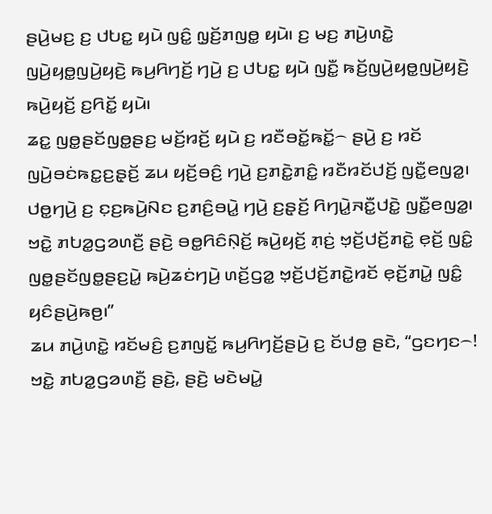ꤔꤣꤧ꤬ꤗꤢ꤬ ꤢ꤬ ꤓꤝꤢ꤭ ꤟꤣꤧ ꤜꤢꤨ꤭ ꤜ꤫ꤢꤩ꤬ꤊꤜꤥ꤭ ꤟꤣꤧ꤯ ꤢ꤬ ꤗꤢ꤬ ꤊꤣꤧ꤬ꤛꤢꤧ꤭ ꤜꤣꤧ꤬ꤟꤥ꤭ꤜꤣꤧ꤬ꤟꤢꤧ꤬ ꤒꤣ꤬ꤖꤚꤢꤩ꤬ ꤚꤣꤧ꤬ ꤢ꤬ ꤓꤝꤢ꤭ ꤟꤣꤧ ꤜꤢꤪ꤭ ꤒꤢꤩ꤬ꤜꤣꤧ꤬ꤟꤥ꤭ꤜꤣꤧ꤬ꤟꤢꤧ꤬ ꤒꤣꤧ꤬ꤟꤢꤩ꤬ ꤢ꤬ꤖꤢꤩ꤭ ꤟꤣꤧ꤯
ꤘꤢ꤭ ꤜꤥ꤭ꤔꤢꤩꤜꤥ꤭ꤔꤢ꤬ ꤗꤢꤩ꤬ꤙꤢꤩ꤬ ꤟꤣꤧ ꤢ꤬ ꤙꤢꤪꤋꤢꤩ꤭ꤒꤢꤩ꤭꤮ ꤔꤣꤧ꤬ ꤢ꤬ ꤙꤢꤩ ꤜꤣꤧ꤬ꤋꤢꤦꤒꤢ꤭ꤢ꤬ꤔ꤫ꤢꤩ꤬ ꤘꤣ ꤟꤢꤩ꤬ꤋꤢꤨ꤬ ꤚꤣꤧ꤬ ꤢ꤬ꤊꤢꤧ꤭ꤊꤢꤨ꤭ ꤙꤢꤪꤙꤢꤩꤓꤢꤩ꤬ ꤜꤢꤪ꤭ꤕꤜꤤ꤭꤯ ꤓꤥ꤭ꤚꤣꤧ꤬ ꤢ꤬ ꤢ꤫ꤢ꤬ꤒꤣꤧ꤬ꤡꤢ ꤢ꤬ꤊꤢꤨ꤬ꤋꤣꤧ꤭ ꤚꤣꤧ꤬ ꤢ꤬ꤔ꤫ꤢꤩ꤬ ꤖꤚꤣꤧ꤭ꤏꤢꤪ꤭ꤓꤢꤧ꤭ ꤜꤢꤪ꤭ꤕꤜꤤ꤭꤯ ꤠꤢꤧ꤭ ꤊꤝꤤ꤭ꤞꤤꤛꤢꤪ꤬ ꤔꤢꤧ꤬ ꤋꤥ꤭ꤖꤢꤨꤡ꤫ꤢꤩ꤬ ꤒꤣꤧ꤬ꤟꤢꤩ꤬ ꤊ꤫ꤢꤦ꤬ ꤠ꤫ꤢꤩ꤬ꤓꤢꤩ꤬ꤊꤢꤧ꤭ ꤕ꤫ꤢꤩ꤬ ꤜꤢꤨ꤭ ꤜꤥ꤭ꤔꤢꤩꤜꤥ꤭ꤔꤢ꤬ꤣꤧ꤭ ꤒꤣꤧ꤬ꤘꤢꤦꤚꤣꤧ꤬ ꤛꤢꤩ꤬ꤞꤤ꤭ ꤠ꤫ꤢꤩ꤬ꤓꤢꤩ꤬ꤊꤢꤧ꤭ꤙꤢꤩ ꤕ꤫ꤢꤩ꤬ꤊꤣꤧ꤭ ꤜꤢꤨ꤭ ꤟꤢꤨꤔꤣꤧ꤬ꤒꤥ꤬꤯”
ꤘꤣ ꤊꤣꤧ꤬ꤛꤢꤧ꤭ ꤙꤢꤩꤗꤢꤨ꤬ ꤢ꤬ꤊꤜꤢꤩ꤭ ꤒꤣ꤬ꤖꤚꤢꤩ꤬ꤔꤣꤧ꤬ ꤢ꤬ ꤢꤩꤓꤥ꤭ ꤔꤢꤧ, “ꤞꤢꤚꤢ꤮! ꤠꤢꤧ꤭ ꤊꤝꤤ꤭ꤞꤤꤛꤢꤪ꤬ ꤔꤢꤧ꤬, ꤔꤢꤧ꤬ ꤗꤢꤧꤗꤣꤧ꤭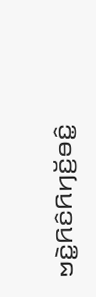ꤠꤢꤧ꤭ꤖꤢꤨꤖꤚꤢꤩ꤬ꤋꤢꤨ꤭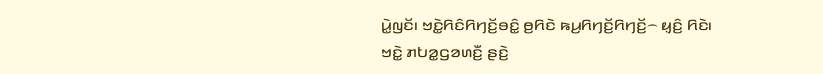ꤣꤧ꤭ꤜꤢꤩ꤯ ꤠꤢꤧ꤭ꤖꤢꤨꤖꤚꤢꤩ꤬ꤋꤢꤨ꤭ ꤥ꤬ꤖꤢꤧ ꤒꤣ꤬ꤖꤚꤢꤩ꤬ꤖꤚꤢꤩ꤬꤮ ꤟ꤫ꤢꤨ꤬ ꤖꤢꤧ꤯
ꤠꤢꤧ꤭ ꤊꤝꤤ꤭ꤞꤤꤛꤢꤪ꤬ ꤔꤢꤧ꤬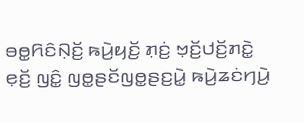ꤋꤥ꤭ꤖꤢꤨꤡ꤫ꤢꤩ꤬ ꤒꤣꤧ꤬ꤟꤢꤩ꤬ ꤊ꤫ꤢꤦ꤬ ꤠ꤫ꤢꤩ꤬ꤓꤢꤩ꤬ꤊꤢꤧ꤭ ꤕ꤫ꤢꤩ꤬ ꤜꤢꤨ꤭ ꤜꤥ꤭ꤔꤢꤩꤜꤥ꤭ꤔꤢ꤬ꤣꤧ꤭ ꤒꤣꤧ꤬ꤘꤢꤦꤚꤣꤧ꤬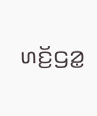ꤛꤢꤩ꤬ꤞꤤ꤭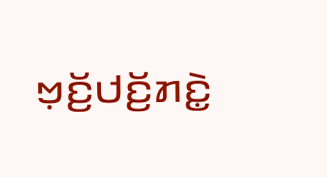ꤠ꤫ꤢꤩ꤬ꤓꤢꤩ꤬ꤊꤢꤧ꤭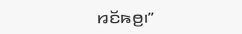ꤙꤢꤩꤒꤥ꤬꤯”